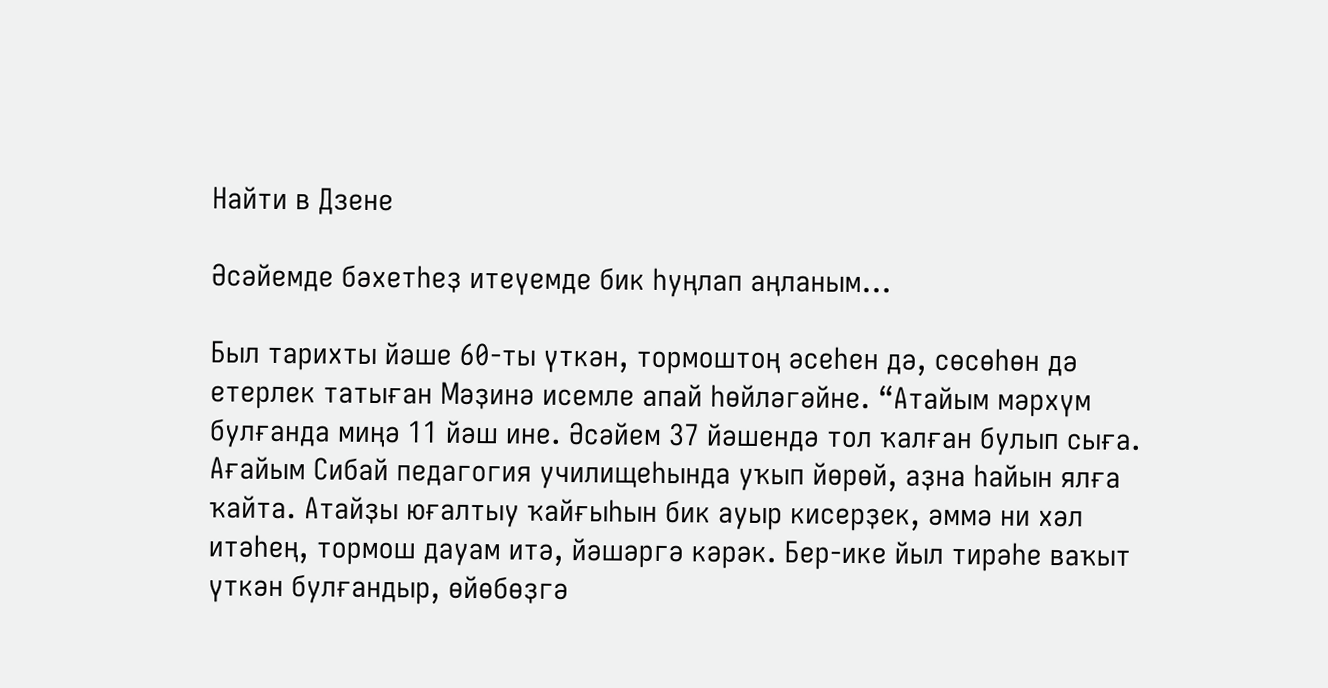Найти в Дзене

Әсәйемде бәхетһеҙ итеүемде бик һуңлап аңланым...

Был тарихты йәше 60-ты үткән, тормоштоң әсеһен дә, сөсөһөн дә етерлек татыған Мәҙинә исемле апай һөйләгәйне. “Атайым мәрхүм булғанда миңә 11 йәш ине. Әсәйем 37 йәшендә тол ҡалған булып сыға. Ағайым Сибай педагогия училищеһында уҡып йөрөй, аҙна һайын ялға ҡайта. Атайҙы юғалтыу ҡайғыһын бик ауыр кисерҙек, әммә ни хәл итәһең, тормош дауам итә, йәшәргә кәрәк. Бер-ике йыл тирәһе ваҡыт үткән булғандыр, өйөбөҙгә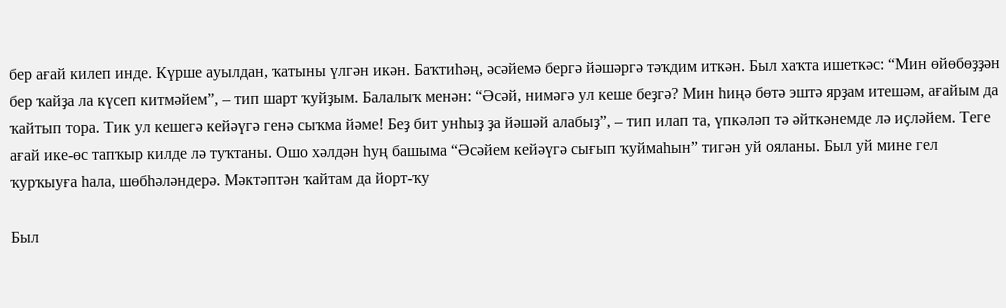бер ағай килеп инде. Күрше ауылдан, ҡатыны үлгән икән. Баҡтиһәң, әсәйемә бергә йәшәргә тәҡдим иткән. Был хаҡта ишеткәс: “Мин өйөбөҙҙән бер ҡайҙа ла күсеп китмәйем”, – тип шарт ҡуйҙым. Балалыҡ менән: “Әсәй, нимәгә ул кеше беҙгә? Мин һиңә бөтә эштә ярҙам итешәм, ағайым да ҡайтып тора. Тик ул кешегә кейәүгә генә сыҡма йәме! Беҙ бит унһыҙ ҙа йәшәй алабыҙ”, – тип илап та, үпкәләп тә әйткәнемде лә иҫләйем. Теге ағай ике-өс тапҡыр килде лә туҡтаны. Ошо хәлдән һуң башыма “Әсәйем кейәүгә сығып ҡуймаһын” тигән уй ояланы. Был уй мине гел ҡурҡыуға һала, шөбһәләндерә. Мәктәптән ҡайтам да йорт-ҡу

Был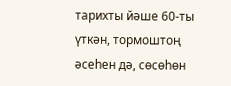тарихты йәше 60-ты үткән, тормоштоң әсеһен дә, сөсөһөн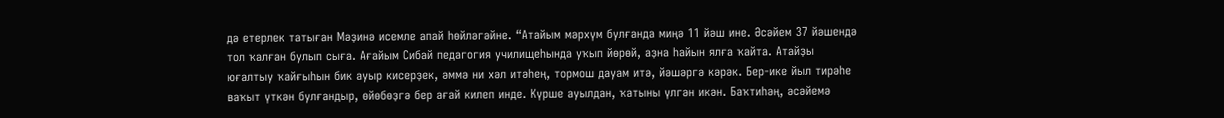дә етерлек татыған Мәҙинә исемле апай һөйләгәйне. “Атайым мәрхүм булғанда миңә 11 йәш ине. Әсәйем 37 йәшендә тол ҡалған булып сыға. Ағайым Сибай педагогия училищеһында уҡып йөрөй, аҙна һайын ялға ҡайта. Атайҙы юғалтыу ҡайғыһын бик ауыр кисерҙек, әммә ни хәл итәһең, тормош дауам итә, йәшәргә кәрәк. Бер-ике йыл тирәһе ваҡыт үткән булғандыр, өйөбөҙгә бер ағай килеп инде. Күрше ауылдан, ҡатыны үлгән икән. Баҡтиһәң, әсәйемә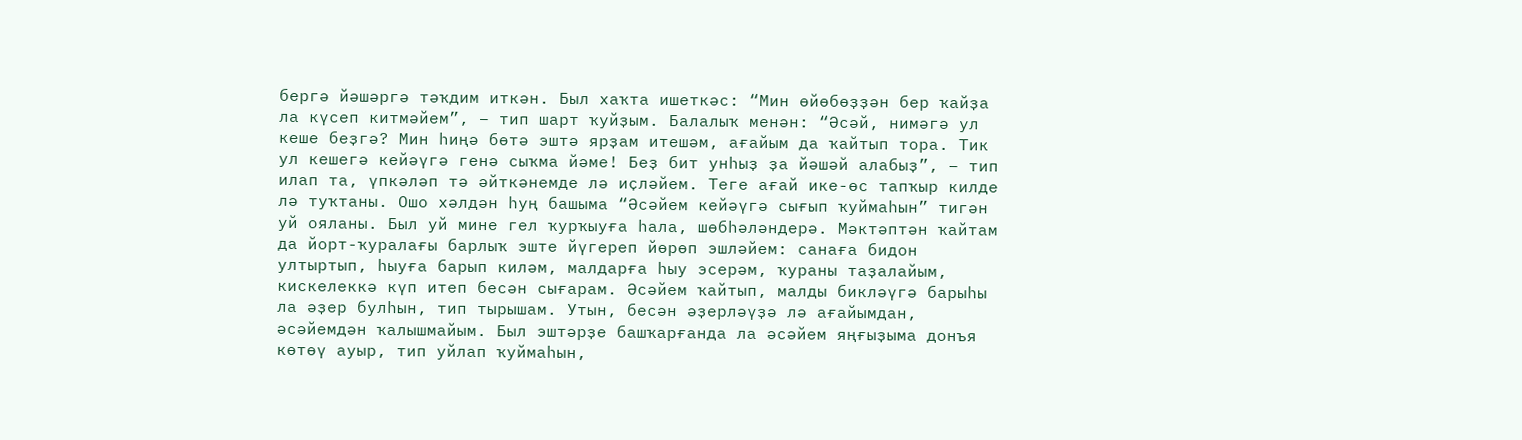бергә йәшәргә тәҡдим иткән. Был хаҡта ишеткәс: “Мин өйөбөҙҙән бер ҡайҙа ла күсеп китмәйем”, – тип шарт ҡуйҙым. Балалыҡ менән: “Әсәй, нимәгә ул кеше беҙгә? Мин һиңә бөтә эштә ярҙам итешәм, ағайым да ҡайтып тора. Тик ул кешегә кейәүгә генә сыҡма йәме! Беҙ бит унһыҙ ҙа йәшәй алабыҙ”, – тип илап та, үпкәләп тә әйткәнемде лә иҫләйем. Теге ағай ике-өс тапҡыр килде лә туҡтаны. Ошо хәлдән һуң башыма “Әсәйем кейәүгә сығып ҡуймаһын” тигән уй ояланы. Был уй мине гел ҡурҡыуға һала, шөбһәләндерә. Мәктәптән ҡайтам да йорт-ҡуралағы барлыҡ эште йүгереп йөрөп эшләйем: санаға бидон ултыртып, һыуға барып киләм, малдарға һыу эсерәм, ҡураны таҙалайым, кискелеккә күп итеп бесән сығарам. Әсәйем ҡайтып, малды бикләүгә барыһы ла әҙер булһын, тип тырышам. Утын, бесән әҙерләүҙә лә ағайымдан, әсәйемдән ҡалышмайым. Был эштәрҙе башҡарғанда ла әсәйем яңғыҙыма донъя көтөү ауыр, тип уйлап ҡуймаһын,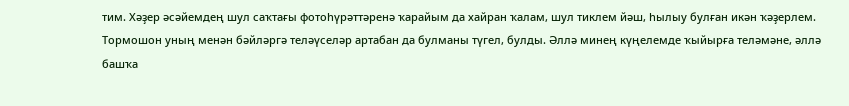тим. Хәҙер әсәйемдең шул саҡтағы фотоһүрәттәренә ҡарайым да хайран ҡалам, шул тиклем йәш, һылыу булған икән ҡәҙерлем. Тормошон уның менән бәйләргә теләүселәр артабан да булманы түгел, булды. Әллә минең күңелемде ҡыйырға теләмәне, әллә башҡа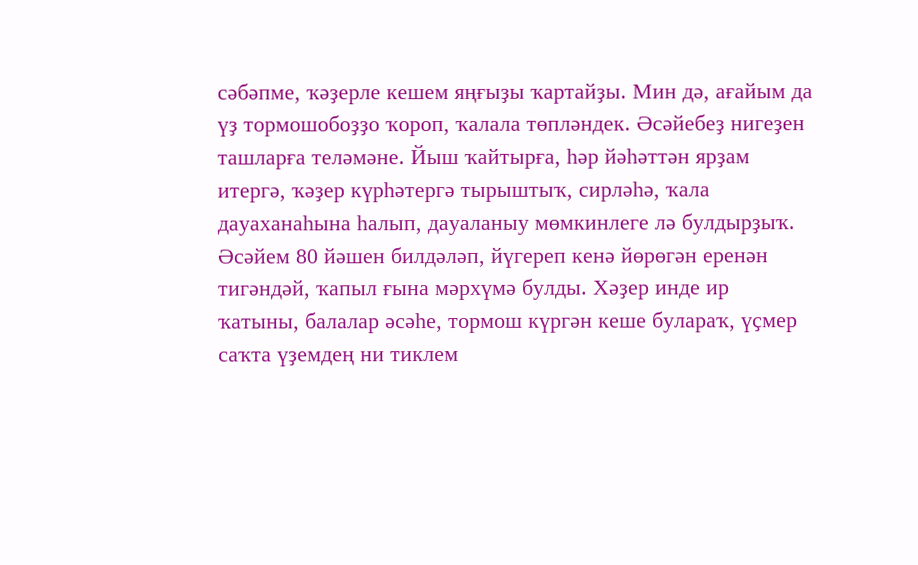сәбәпме, ҡәҙерле кешем яңғыҙы ҡартайҙы. Мин дә, ағайым да үҙ тормошобоҙҙо ҡороп, ҡалала төпләндек. Әсәйебеҙ нигеҙен ташларға теләмәне. Йыш ҡайтырға, һәр йәһәттән ярҙам итергә, ҡәҙер күрһәтергә тырыштыҡ, сирләһә, ҡала дауаханаһына һалып, дауаланыу мөмкинлеге лә булдырҙыҡ. Әсәйем 80 йәшен билдәләп, йүгереп кенә йөрөгән еренән тигәндәй, ҡапыл ғына мәрхүмә булды. Хәҙер инде ир ҡатыны, балалар әсәһе, тормош күргән кеше булараҡ, үҫмер саҡта үҙемдең ни тиклем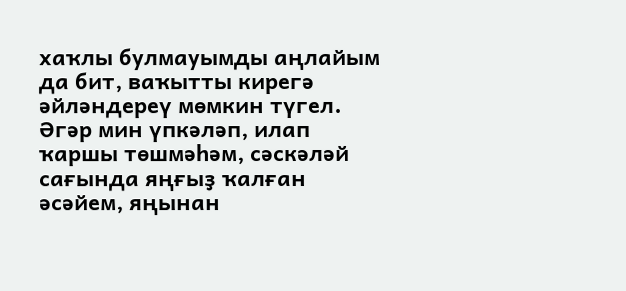хаҡлы булмауымды аңлайым да бит, ваҡытты кирегә әйләндереү мөмкин түгел. Әгәр мин үпкәләп, илап ҡаршы төшмәһәм, сәскәләй сағында яңғыҙ ҡалған әсәйем, яңынан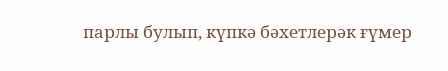парлы булып, күпкә бәхетлерәк ғүмер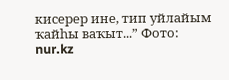кисерер ине, тип уйлайым ҡайһы ваҡыт...” Фото: nur.kz